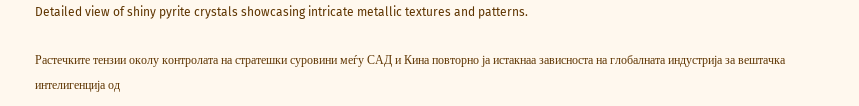Detailed view of shiny pyrite crystals showcasing intricate metallic textures and patterns.

Растечките тензии околу контролата на стратешки суровини меѓу САД и Кина повторно ја истакнаа зависноста на глобалната индустрија за вештачка интелигенција од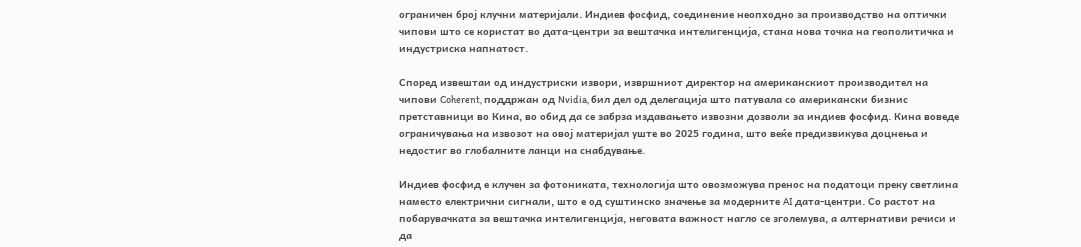ограничен број клучни материјали. Индиев фосфид, соединение неопходно за производство на оптички чипови што се користат во дата-центри за вештачка интелигенција, стана нова точка на геополитичка и индустриска напнатост.

Според извештаи од индустриски извори, извршниот директор на американскиот производител на чипови Coherent, поддржан од Nvidia, бил дел од делегација што патувала со американски бизнис претставници во Кина, во обид да се забрза издавањето извозни дозволи за индиев фосфид. Кина воведе ограничувања на извозот на овој материјал уште во 2025 година, што веќе предизвикува доцнења и недостиг во глобалните ланци на снабдување.

Индиев фосфид е клучен за фотониката, технологија што овозможува пренос на податоци преку светлина наместо електрични сигнали, што е од суштинско значење за модерните AI дата-центри. Со растот на побарувачката за вештачка интелигенција, неговата важност нагло се зголемува, а алтернативи речиси и да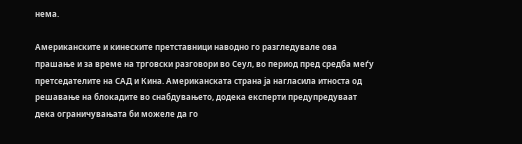нема.

Американските и кинеските претставници наводно го разгледувале ова прашање и за време на трговски разговори во Сеул, во период пред средба меѓу претседателите на САД и Кина. Американската страна ја нагласила итноста од решавање на блокадите во снабдувањето, додека експерти предупредуваат дека ограничувањата би можеле да го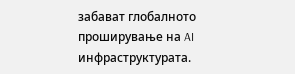забават глобалното проширување на AI инфраструктурата.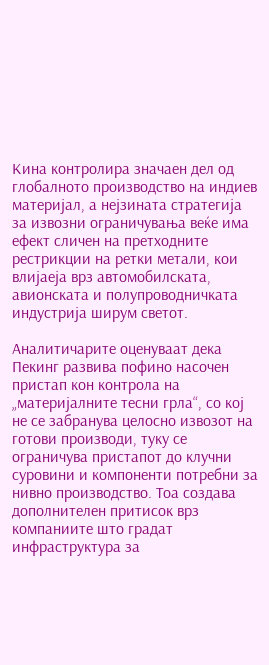Кина контролира значаен дел од глобалното производство на индиев материјал, а нејзината стратегија за извозни ограничувања веќе има ефект сличен на претходните рестрикции на ретки метали, кои влијаеја врз автомобилската, авионската и полупроводничката индустрија ширум светот.

Аналитичарите оценуваат дека Пекинг развива пофино насочен пристап кон контрола на „материјалните тесни грла“, со кој не се забранува целосно извозот на готови производи, туку се ограничува пристапот до клучни суровини и компоненти потребни за нивно производство. Тоа создава дополнителен притисок врз компаниите што градат инфраструктура за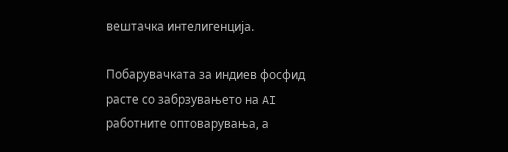вештачка интелигенција.

Побарувачката за индиев фосфид расте со забрзувањето на AI работните оптоварувања, а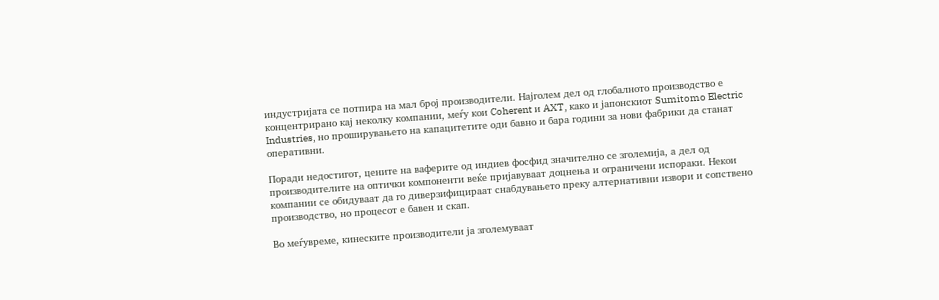индустријата се потпира на мал број производители. Најголем дел од глобалното производство е концентрирано кај неколку компании, меѓу кои Coherent и AXT, како и јапонскиот Sumitomo Electric Industries, но проширувањето на капацитетите оди бавно и бара години за нови фабрики да станат оперативни.

Поради недостигот, цените на ваферите од индиев фосфид значително се зголемија, а дел од производителите на оптички компоненти веќе пријавуваат доцнења и ограничени испораки. Некои компании се обидуваат да го диверзифицираат снабдувањето преку алтернативни извори и сопствено производство, но процесот е бавен и скап.

Во меѓувреме, кинеските производители ја зголемуваат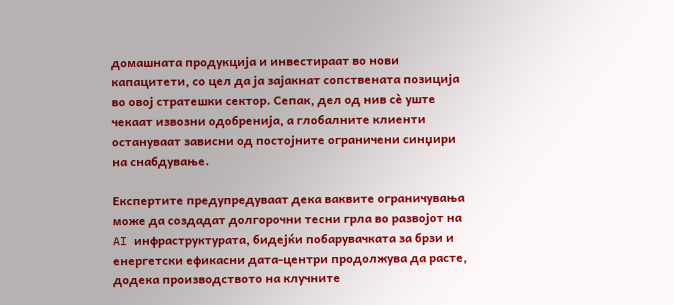домашната продукција и инвестираат во нови капацитети, со цел да ја зајакнат сопствената позиција во овој стратешки сектор. Сепак, дел од нив сè уште чекаат извозни одобренија, а глобалните клиенти остануваат зависни од постојните ограничени синџири на снабдување.

Експертите предупредуваат дека ваквите ограничувања може да создадат долгорочни тесни грла во развојот на AI инфраструктурата, бидејќи побарувачката за брзи и енергетски ефикасни дата-центри продолжува да расте, додека производството на клучните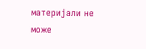материјали не може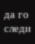да го следи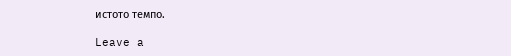истото темпо.

Leave a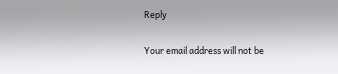Reply

Your email address will not be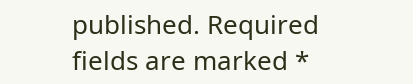published. Required fields are marked *